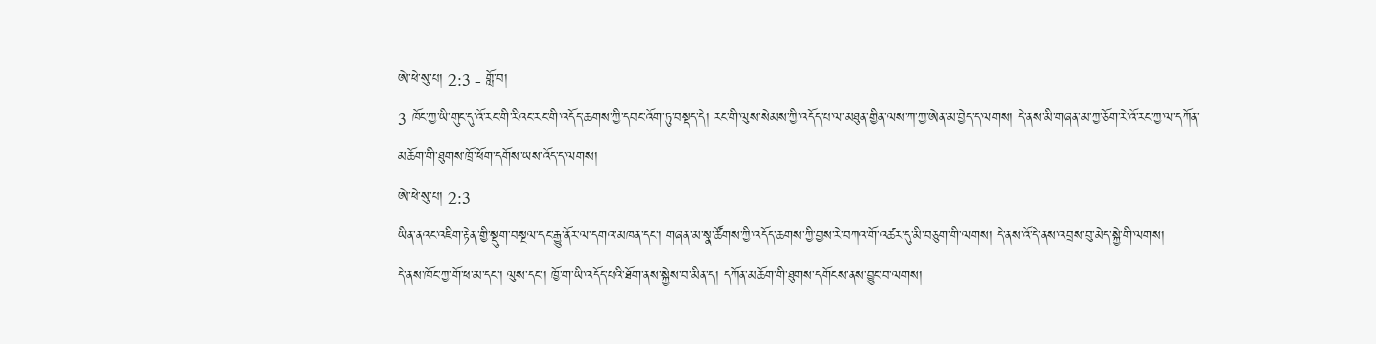ཨེ་ཕེ་སུ་པ། 2:3 - གློ་བ།
3 ཁོང་ཀྱ་ཡི་གུང་དུ་འོ་རང་གི་རིའང་རང་གི་འདོད་ཆགས་ཀྱི་དབང་འོག་ཏུ་བསྡད་དེ། རང་གི་ལུས་སེམས་ཀྱི་འདོད་པ་ལ་མཐུན་གྱིན་ལས་ཀ་ཀྱ་ཨེན་མ་བྱེད་ད་ལགས། དེ་ནས་མི་གཞན་མ་ཀྱ་ཅོག་རེ་འོ་རང་ཀྱ་ལ་དཀོན་མཆོག་གི་ཐུགས་ཁྲོ་ཕོག་དགོས་ཡས་འོད་ད་ལགས།
ཨེ་ཕེ་སུ་པ། 2:3
ཡིན་ནའང་འཇིག་རྟེན་གྱི་སྡུག་བསྔལ་དང་རྒྱུ་ནོར་ལ་དགའ་མཁན་དང་། གཞན་མ་སྣ་ཚོགས་ཀྱི་འདོད་ཆགས་ཀྱི་བྱས་རེ་བཀའ་གོ་འཚར་དུ་མི་བཅུག་གི་ལགས། དེ་ནས་འོ་དེ་ནས་འབྲས་བུ་མེད་སྐྱེ་གི་ལགས།
དེ་ནས་ཁོང་ཀྱ་གོ་ཕ་མ་དང་། ལུས་དང་། ཁྱོ་ག་ཡི་འདོད་པའི་ཐོག་ནས་སྐྱེས་བ་མིན་ད། དཀོན་མཆོག་གི་ཐུགས་དགོངས་ནས་བྱུང་བ་ལགས།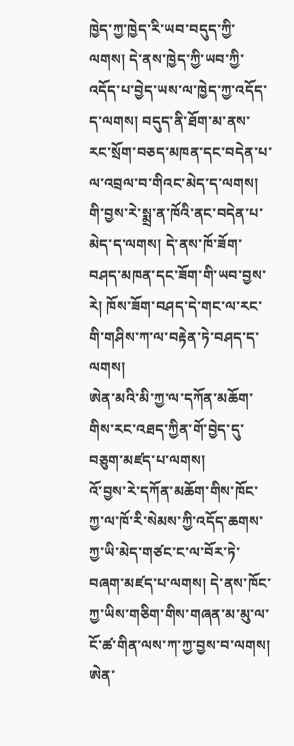ཁྱེད་ཀྱ་ཁྱེད་རི་ཡབ་བདུད་ཀྱི་ལགས། དེ་ནས་ཁྱེད་ཀྱི་ཡབ་ཀྱི་འདོད་པ་བྱེད་ཡས་ལ་ཁྱེད་ཀྱ་འདོད་ད་ལགས། བདུད་ནི་ཐོག་མ་ནས་རང་སྲོག་བཅད་མཁན་དང་བདེན་པ་ལ་འབྲལ་བ་གིའང་མེད་ད་ལགས། གི་བྱས་རེ་སྨྲ་ན་ཁོའི་ནང་བདེན་པ་མེད་ད་ལགས། དེ་ནས་ཁོ་ཟོག་བཤད་མཁན་དང་ཟོག་གི་ཡབ་བྱས་རེ། ཁོས་ཟོག་བཤད་དེ་གང་ལ་རང་གི་གཤིས་ཀ་ལ་བརྟེན་ཏེ་བཤད་ད་ལགས།
ཨེན་མའི་མི་ཀྱ་ལ་དཀོན་མཆོག་གིས་རང་འཐད་ཀྱིན་གོ་བྱེད་དུ་བཅུག་མཛད་པ་ལགས།
འོ་བྱས་རེ་དཀོན་མཆོག་གིས་ཁོང་ཀྱ་ལ་ཁོ་རི་སེམས་ཀྱི་འདོད་ཆགས་ཀྱ་ཡི་མེད་གཙང་ང་ལ་བོར་ཏེ་བཞག་མཛད་པ་ལགས། དེ་ནས་ཁོང་ཀྱ་ཡིས་གཅིག་གིས་གཞན་མ་མུ་ལ་ངོ་ཚ་གིན་ལས་ཀ་ཀྱ་བྱས་བ་ལགས།
ཨེན་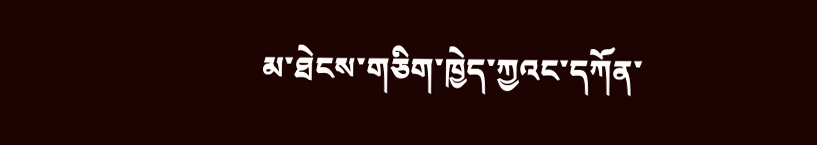མ་ཐེངས་གཅིག་ཁྱེད་ཀྱའང་དཀོན་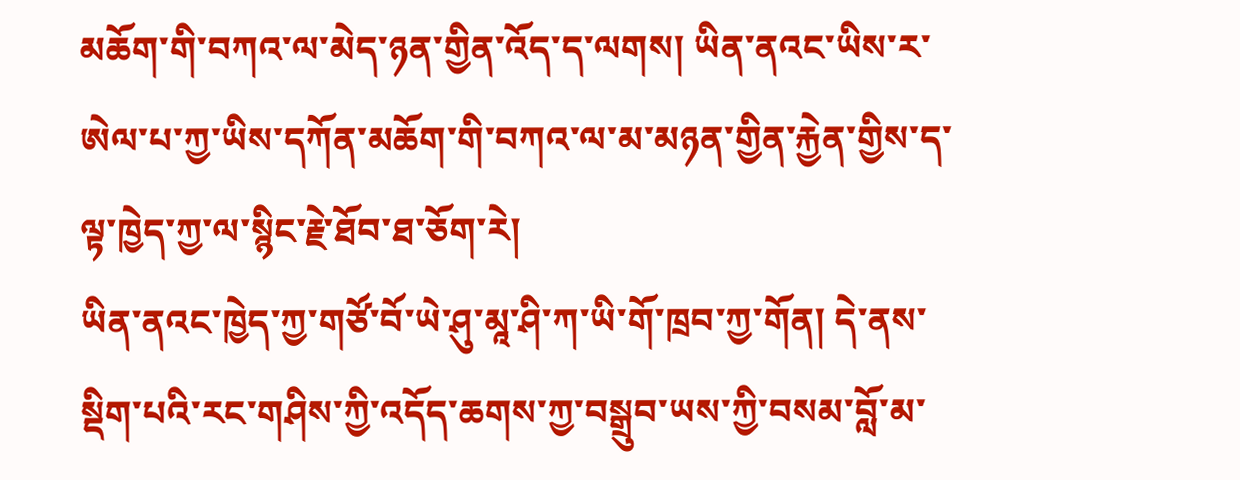མཆོག་གི་བཀའ་ལ་མེད་ཉན་གྱིན་འོད་ད་ལགས། ཡིན་ནའང་ཡིས་ར་ཨེལ་པ་ཀྱ་ཡིས་དཀོན་མཆོག་གི་བཀའ་ལ་མ་མཉན་གྱིན་རྐྱེན་གྱིས་ད་ལྟ་ཁྱེད་ཀྱ་ལ་སྙིང་རྗེ་ཐོབ་ཐ་ཅོག་རེ།
ཡིན་ནའང་ཁྱེད་ཀྱ་གཙོ་བོ་ཡེ་ཤུ་མཱ་ཤི་ཀ་ཡི་གོ་ཁྲབ་ཀྱ་གོན། དེ་ནས་སྡིག་པའི་རང་གཤིས་ཀྱི་འདོད་ཆགས་ཀྱ་བསྒྲུབ་ཡས་ཀྱི་བསམ་བློ་མ་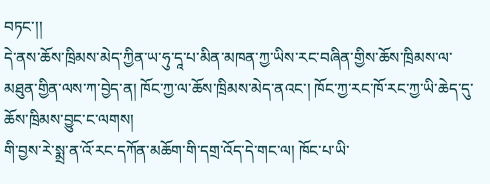བཏང་།།
དེ་ནས་ཆོས་ཁྲིམས་མེད་ཀྱིན་ཡ་ཧུ་དཱ་པ་མིན་མཁན་ཀྱ་ཡིས་རང་བཞིན་གྱིས་ཆོས་ཁྲིམས་ལ་མཐུན་གྱིན་ལས་ཀ་བྱེད་ན། ཁོང་ཀྱ་ལ་ཆོས་ཁྲིམས་མེད་ནའང་། ཁོང་ཀྱ་རང་ཁོ་རང་ཀྱ་ཡི་ཆེད་དུ་ཆོས་ཁྲིམས་བྱུང་ང་ལགས།
གི་བྱས་རེ་སྨྲ་ན་འོ་རང་དཀོན་མཆོག་གི་དགྲ་འོད་དེ་གང་ལ། ཁོང་པ་ཡི་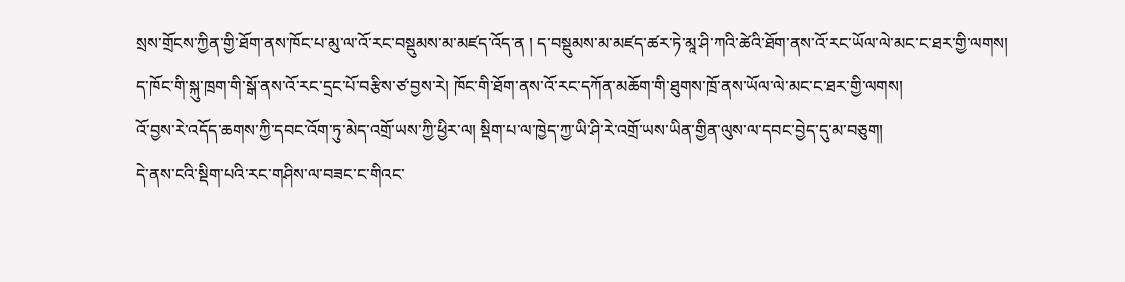སྲས་གྲོངས་ཀྱིན་གྱི་ཐོག་ནས་ཁོང་པ་མུ་ལ་འོ་རང་བསྡུམས་མ་མཛད་འོད་ན ། ད་བསྡུམས་མ་མཛད་ཚར་ཏེ་མཱ་ཤི་ཀའི་ཚེའི་ཐོག་ནས་འོ་རང་ཡོལ་ལེ་མང་ང་ཐར་གྱི་ལགས།
ད་ཁོང་གི་སྐུ་ཁྲག་གི་སྒོ་ནས་འོ་རང་དྲང་པོ་བརྩིས་ཙ་བྱས་རེ། ཁོང་གི་ཐོག་ནས་འོ་རང་དཀོན་མཆོག་གི་ཐུགས་ཁྲོ་ནས་ཡོལ་ལེ་མང་ང་ཐར་གྱི་ལགས།
འོ་བྱས་རེ་འདོད་ཆགས་ཀྱི་དབང་འོག་ཏུ་མེད་འགྲོ་ཡས་ཀྱི་ཕྱིར་ལ། སྡིག་པ་ལ་ཁྱེད་ཀྱ་ཡི་ཤི་རེ་འགྲོ་ཡས་ཡིན་གྱིན་ལུས་ལ་དབང་བྱེད་དུ་མ་བཅུག།
དེ་ནས་ངའི་སྡིག་པའི་རང་གཤིས་ལ་བཟང་ང་གིའང་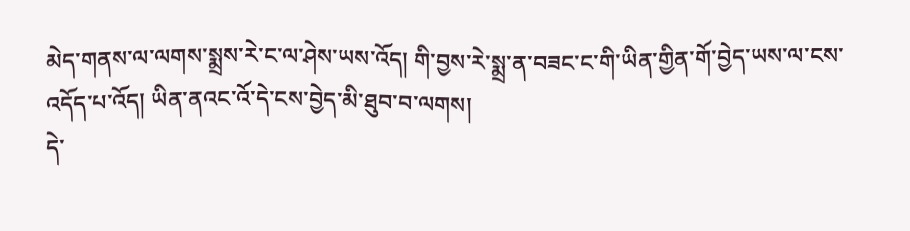མེད་གནས་ལ་ལགས་སྨྲས་རེ་ང་ལ་ཤེས་ཡས་འོད། གི་བྱས་རེ་སྨྲ་ན་བཟང་ང་གི་ཡིན་གྱིན་གོ་བྱེད་ཡས་ལ་ངས་འདོད་པ་འོད། ཡིན་ནའང་འོ་དེ་ངས་བྱེད་མི་ཐུབ་བ་ལགས།
དེ་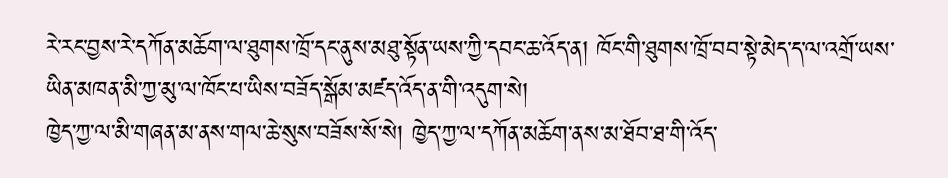རེ་རང་བྱས་རེ་དཀོན་མཆོག་ལ་ཐུགས་ཁྲོ་དང་ནུས་མཐུ་སྟོན་ཡས་ཀྱི་དབང་ཆ་འོད་ན། ཁོང་གི་ཐུགས་ཁྲོ་བབ་སྟེ་མེད་ད་ལ་འགྲོ་ཡས་ཡིན་མཁན་མི་ཀྱ་མུ་ལ་ཁོང་པ་ཡིས་བཟོད་སྒོམ་མཛད་འོད་ན་གི་འདུག་སེ།
ཁྱེད་ཀྱ་ལ་མི་གཞན་མ་ནས་གལ་ཆེ་སུས་བཟོས་སོ་སེ། ཁྱེད་ཀྱ་ལ་དཀོན་མཆོག་ནས་མ་ཐོབ་ཐ་གི་འོད་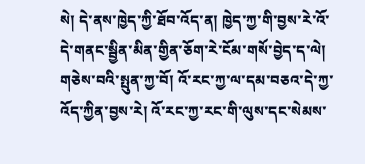སེ། དེ་ནས་ཁྱེད་ཀྱི་ཐོབ་འོད་ན། ཁྱེད་ཀྱ་གི་བྱས་རེ་འོ་དེ་གནང་སྦྱིན་མིན་གྱིན་ཅོག་རེ་ངོམ་གསོ་བྱེད་ད་ལེ།
གཅེས་བའི་སྤུན་ཀྱ་བོ། འོ་རང་ཀྱ་ལ་དམ་བཅའ་དེ་ཀྱ་འོད་ཀྱིན་བྱས་རེ། འོ་རང་ཀྱ་རང་གི་ལུས་དང་སེམས་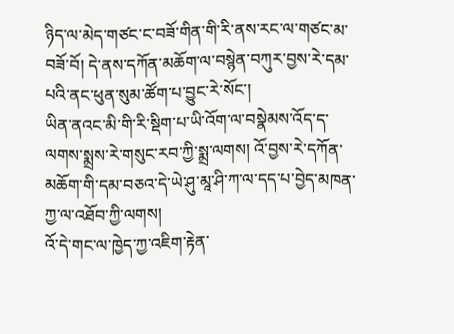ཉིད་ལ་མེད་གཙང་ང་བཟོ་གིན་གི་རི་ནས་རང་ལ་གཙང་མ་བཟོ་བོ། དེ་ནས་དཀོན་མཆོག་ལ་བསྙེན་བཀུར་བྱས་རེ་དམ་པའི་ནང་ཕུན་སུམ་ཚོག་པ་བྱུང་རེ་སོང་།
ཡིན་ནའང་མི་གི་རི་སྡིག་པ་ཡི་འོག་ལ་བསྣེམས་འོད་ད་ལགས་སྨྲས་རེ་གསུང་རབ་ཀྱི་སྨྲ་ལགས། འོ་བྱས་རེ་དཀོན་མཆོག་གི་དམ་བཅའ་དེ་ཡེ་ཤུ་མཱ་ཤི་ཀ་ལ་དད་པ་བྱེད་མཁན་ཀྱ་ལ་འཐོབ་ཀྱི་ལགས།
འོ་དེ་གང་ལ་ཁྱེད་ཀྱ་འཇིག་རྟེན་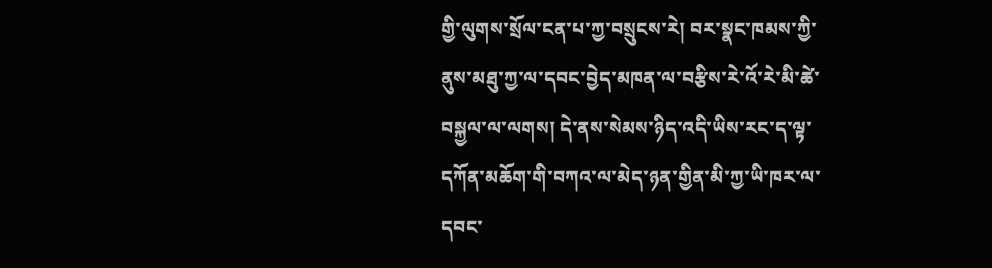གྱི་ལུགས་སྲོལ་ངན་པ་ཀྱ་བསྲུངས་རེ། བར་སྣང་ཁམས་ཀྱི་ནུས་མཐུ་ཀྱ་ལ་དབང་བྱེད་མཁན་ལ་བརྩིས་རེ་འོ་རེ་མི་ཚེ་བསྐྱལ་ལ་ལགས། དེ་ནས་སེམས་ཉིད་འདི་ཡིས་རང་ད་ལྟ་དཀོན་མཆོག་གི་བཀའ་ལ་མེད་ཉན་གྱིན་མི་ཀྱ་ཡི་ཁར་ལ་དབང་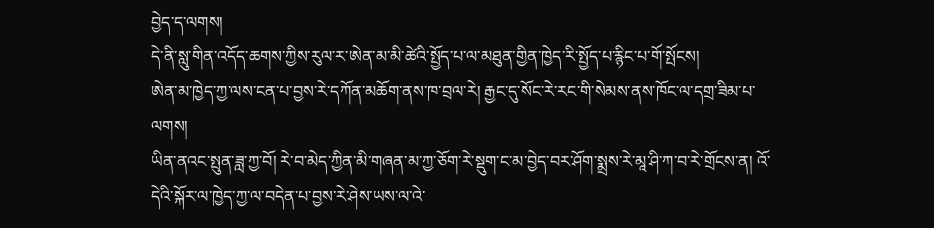བྱེད་ད་ལགས།
དེ་ནི་སླུ་གིན་འདོད་ཆགས་ཀྱིས་རུལ་ར་ཨེན་མ་མི་ཚེའི་སྤྱོད་པ་ལ་མཐུན་གྱིན་ཁྱེད་རི་སྤྱོད་པ་རྙིང་པ་གོ་སྤོངས།
ཨེན་མ་ཁྱེད་ཀྱ་ལས་ངན་པ་བྱས་རེ་དཀོན་མཆོག་ནས་ཁ་བྲལ་རེ། རྒྱང་དུ་སོང་རེ་རང་གི་སེམས་ནས་ཁོང་ལ་དགྲ་ཟིམ་པ་ལགས།
ཡིན་ནའང་སྤུན་ཟླ་ཀྱ་བོ། རེ་བ་མེད་ཀྱིན་མི་གཞན་མ་ཀྱ་ཅོག་རེ་སྡུག་ང་མ་བྱེད་བར་ཤོག་སྨྲས་རེ་མཱ་ཤི་ཀ་བ་རེ་གྲོངས་ན། འོ་དེའི་སྐོར་ལ་ཁྱེད་ཀྱ་ལ་བདེན་པ་བྱས་རེ་ཤེས་ཡས་ལ་འེ་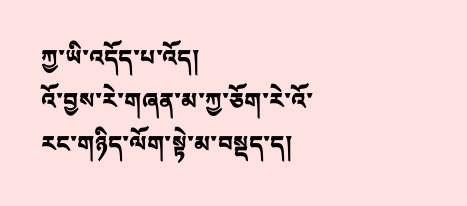ཀྱ་ཡི་འདོད་པ་འོད།
འོ་བྱས་རེ་གཞན་མ་ཀྱ་ཅོག་རེ་འོ་རང་གཉིད་ལོག་སྟེ་མ་བསྡད་ད།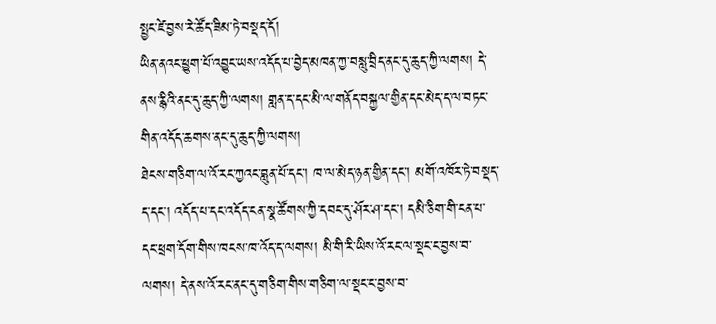སྤྱང་ཛེ་བྱས་རེ་ཚོད་ཟིམ་ཏེ་བསྡད་དོ།
ཡིན་ནའང་ཕྱུག་པོ་འབྱུང་ཡས་འདོད་པ་བྱེད་མཁན་ཀྱ་བསླུ་བྲིད་ནང་དུ་ཆུད་ཀྱི་ལགས། དེ་ནས་རྙིའི་ནང་དུ་ཆུད་ཀྱི་ལགས། གླན་ད་དང་མི་ལ་གནོད་བསྐྱལ་གྱིན་དང་མེད་ད་ལ་བཏང་གིན་འདོད་ཆགས་ནང་དུ་ཆུད་ཀྱི་ལགས།
ཐེངས་གཅིག་ལ་འོ་རང་ཀྱའང་བླུན་པོ་དང་། ཁ་ལ་མེད་ཉན་གྱིན་དང་། མགོ་འཁོར་ཏེ་བསྡད་ད་དང་། འདོད་པ་དང་འདོད་ངན་སྣ་ཚོགས་ཀྱི་དབང་དུ་ཤོར་ཤ་དང་། དམི་ཅིག་གི་ངན་པ་དང་ཕྲག་དོག་གིས་ཁངས་ཁ་འོད་ད་ལགས། མི་གི་རི་ཡིས་འོ་རང་ལ་སྡང་ང་བྱས་བ་ལགས། དེ་ནས་འོ་རང་ནང་དུ་གཅིག་གིས་གཅིག་ལ་སྡང་ང་བྱས་བ་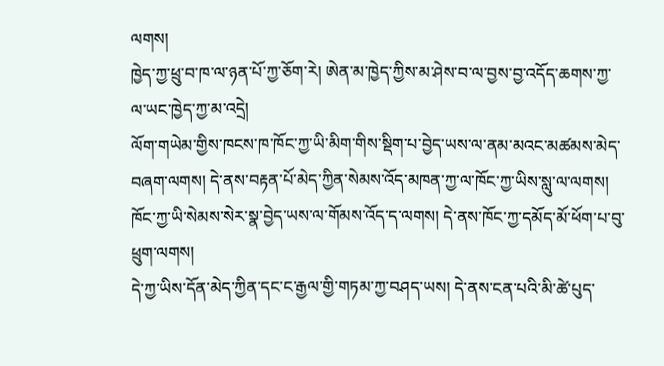ལགས།
ཁྱེད་ཀྱ་ཕྲུ་བ་ཁ་ལ་ཉན་པོ་ཀྱ་ཅོག་རེ། ཨེན་མ་ཁྱེད་ཀྱིས་མ་ཤེས་བ་ལ་བྱས་བྱ་འདོད་ཆགས་ཀྱ་ལ་ཡང་ཁྱེད་ཀྱ་མ་འདྲེ།
ལོག་གཡེམ་གྱིས་ཁངས་ཁ་ཁོང་ཀྱ་ཡི་མིག་གིས་སྡིག་པ་བྱེད་ཡས་ལ་ནམ་མའང་མཚམས་མེད་བཞག་ལགས། དེ་ནས་བརྟན་པོ་མེད་ཀྱིན་སེམས་འོད་མཁན་ཀྱ་ལ་ཁོང་ཀྱ་ཡིས་སླུ་ལ་ལགས། ཁོང་ཀྱ་ཡི་སེམས་སེར་སྣ་བྱེད་ཡས་ལ་གོམས་འོད་ད་ལགས། དེ་ནས་ཁོང་ཀྱ་དམོད་མོ་ཕོག་པ་བུ་ཕྲུག་ལགས།
དེ་ཀྱ་ཡིས་དོན་མེད་ཀྱིན་དང་ང་རྒྱལ་གྱི་གཏམ་ཀྱ་བཤད་ཡས། དེ་ནས་ངན་པའི་མི་ཚེ་པུད་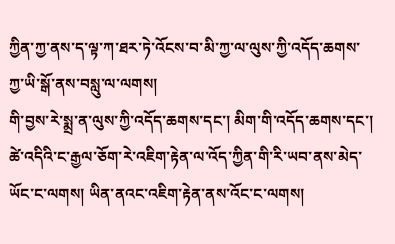ཀྱིན་ཀྱ་ནས་ད་ལྟ་ཀ་ཐར་ཏེ་འོངས་བ་མི་ཀྱ་ལ་ལུས་ཀྱི་འདོད་ཆགས་ཀྱ་ཡི་སྒོ་ནས་བསླུ་ལ་ལགས།
གི་བྱས་རེ་སྨྲ་ན་ལུས་ཀྱི་འདོད་ཆགས་དང་། མིག་གི་འདོད་ཆགས་དང་། ཚེ་འདིའི་ང་རྒྱལ་ཅོག་རེ་འཇིག་རྟེན་ལ་འོད་ཀྱིན་གི་རི་ཡབ་ནས་མེད་ཡོང་ང་ལགས། ཡིན་ནའང་འཇིག་རྟེན་ནས་འོང་ང་ལགས།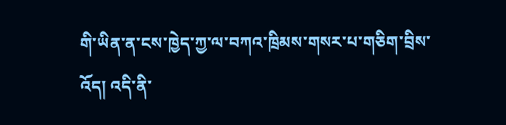གི་ཡིན་ན་ངས་ཁྱེད་ཀྱ་ལ་བཀའ་ཁྲིམས་གསར་པ་གཅིག་བྲིས་འོད། འདི་ནི་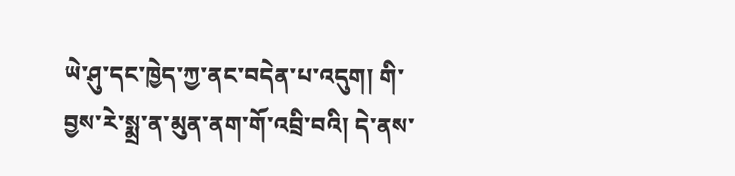ཡེ་ཤུ་དང་ཁྱེད་ཀྱ་ནང་བདེན་པ་འདུག། གི་བྱས་རེ་སྨྲ་ན་མུན་ནག་གོ་འབྲི་བའི། དེ་ནས་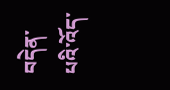བདེན་པའི་འོད་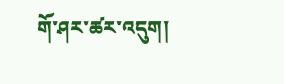གོ་ཤར་ཚར་འདུག།